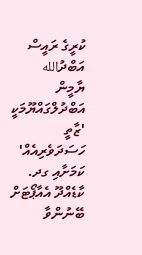ކުރީގެ ރައީސް އަބްދުالله ޔާމީން އަބްދުލްގައްޔޫމަކީ 'ޒާތީ ހަސަދަވެރިއެއް' ކަމަށާއި ގދ. ކާޑެއްދޫ އެއާޕޯޓަށް ބޭނުންވާ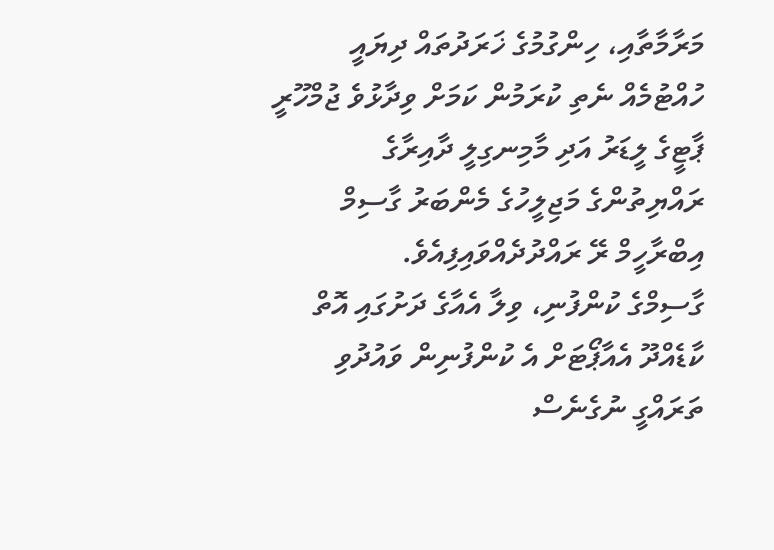މަރާމާތާއި، ހިންގުމުގެ ޚަރަދުތައް ދިޔައީ ހުއްޓުމެއް ނެތި ކުރަމުން ކަމަށް ވިދާޅުވެ ޖުމްހޫރީ ޕާޓީގެ ލީޑަރު އަދި މާމިނގިލީ ދާއިރާގެ ރައްޔިތުންގެ މަޖިލީހުގެ މެންބަރު ގާސިމް އިބްރާހީމް ރޭ ރައްދުދެއްވައިފިއެވެ.
ގާސިމްގެ ކުންފުނި، ވިލާ އެއާގެ ދަށުގައި އޮތް ކާޑެއްދޫ އެއާޕޯޓަށް އެ ކުންފުނިން ވައުދުވި ތަރައްގީ ނުގެނެސް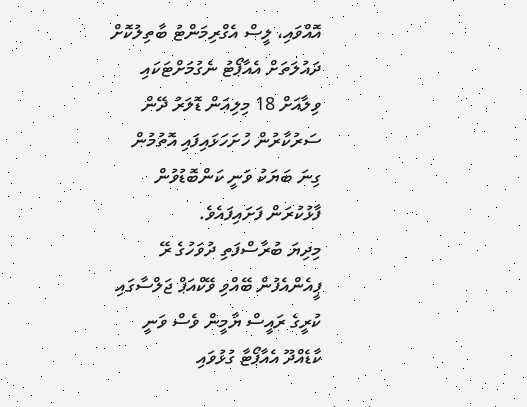އޮއްވައި، ލީސް އެގްރިމަންޓު ބާތިލުކޮށް ދައުލަތަށް އެއާޕޯޓު ނެގުމަށްޓަކައި ވިލާއަށް 18 މިލިއަން ޑޮލަރު ދޭން ސަރުކާރުން ހުށަހަޅައިފައި އޮތުމުން ގިނަ ބަޔަކު ވަނީ ކަންބޮޑުވުން ފާޅުކުރަން ފަށައިފައެވެ.
މިދިޔަ ބުރާސްފަތި ދުވަހުގެ ރޭ ޕީއެންއެފުން ބޭއްވި ވޭކްއަޕް ޖަލްސާގައި ކުރީގެ ރައީސް ޔާމީން ވެސް ވަނީ ކާޑެއްދޫ އެއާޕޯޓާ ގުޅުވައި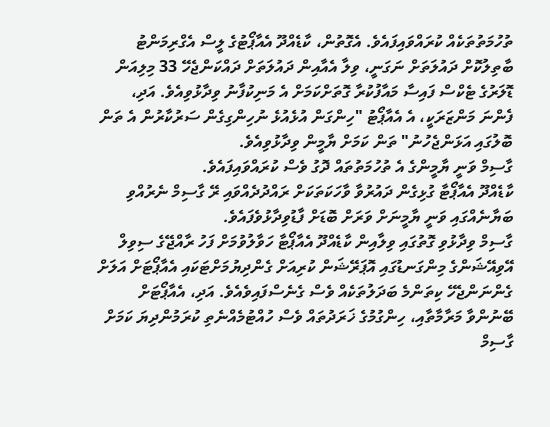ތުހުމަތުތަކެއް ކުރައްވައިފައެވެ. އެގޮތުން، ކާޑެއްދޫ އެއާޕޯޓުގެ ލީސް އެގްރިމަންޓު ބާތިލުކޮށް ދައުލަތަށް ނަގަނީ، ވިލާ އެއާއިން ދައުލަތަށް ދައްކަންޖެހޭ 33 މިލިއަން ޑޮލަރުގެ ޓެކްސް ފައިސާ މައާފުކުރާ ގޮތަށްކަމަށް އެ މަނިކުފާނު ވިދާޅުވިއެވެ. އަދި، ފެންނަ މަންޒަރަކީ، އެ އެއާޕޯޓު "ހިންގަން އުޅެއުޅެ ނުހިންގިގެން ސަރުކާރުން އެ ތަން ބޮލުގައި އަޅަންޖެހުނު" ތަން ކަމަށް ޔާމީން ވިދާޅުވިއެވެ.
ގާސިމް ވަނީ ޔާމީންގެ އެ ތުހުމަތުތައް ދޮގު ވެސް ކުރައްވައިފައެވެ.
ކާޑެއްދޫ އެއާޕޯޓާ ގުޅިގެން ދައުރުވާ ވާހަކަތަކަށް ރައްދުދެއްވައި ރޭ ގާސިމް ނެރުއްވި ބަޔާނެއްގައި ވަނީ ޔާމީނަށް ވަރަށް ބޮޑަށް ފާޑުވިދާޅުވެފައެވެ.
ގާސިމް ވިދާޅުވި ގޮތުގައި ވިލާއިން ކާޑެއްދޫ އެއާޕޯޓާ ހަވާލުވުމަށް ފަހު ރާއްޖޭގެ ސިވިލް އޭވިއޭޝަންގެ މިންގަނޑުގައި އޮޕަރޭޝަން ކުރިއަށް ގެންދިޔުމަށްޓަކައި އެއާޕޯޓަށް އަލަށް ގެންނަންޖެހޭ ކިތަންމެ ބަދަލުތަކެއް ވެސް ގެނެސްފައިވެއެވެ. އަދި، އެއާޕޯޓަށް ބޭނުންވާ މަރާމާތާއި، ހިންގުމުގެ ޚަރަދުތައް ވެސް ހުއްޓުމެއްނެތި ކުރަމުންދިޔަ ކަމަށް ގާސިމް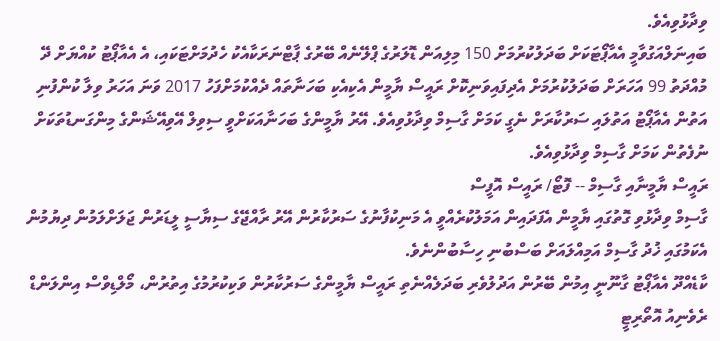ވިދާޅުވިއެވެ.
ބައިނަލްއަގުވާމީ އެއާޕޯޓަކަށް ބަދަލުކުރުމަށް 150 މިލިއަން ޑޮލަރުގެ ޕްލޭނެއް ބޭރުގެ ޕާޓްނަރަކާއެކު ހެދުމަށްޓަކައި، އެ އެއާޕޯޓު ކުއްޔަށް ދޭ މުއްދަތު 99 އަހަރަށް ބަދަލުކުރުމަށް އެދިފައިވަނިކޮށް ރައީސް ޔާމީން އެކިއެކި ބަހަނާތައް ދެއްކުމަށްފަހު 2017 ވަނަ އަހަރު ވިލާ ކުންފުނި އަތުން އެއާޕޯޓު އަތުލައި ސަރުކާރަށް ނެގީ ކަމަށް ގާސިމް ވިދާޅުވިއެވެ. އޭރު ޔާމީންގެ ބަހަނާއަކަށްވީ ސިވިލް އޭވިއޭޝަންގެ މިންގަނޑުތަކަށް ނުފެތުން ކަމަށް ގާސިމް ވިދާޅުވިއެވެ.
ރައީސް ޔާމީނާއި ގާސިމް -- ފޮޓޯ/ ރައީސް އޮފީސް
ގާސިމް ވިދާޅުވި ގޮތުގައި ޔާމީން އެފަދައިން އަމަލުކުރެއްވީ އެ މަނިކުފާނުގެ ސަރުކާރުން އޭރު ރާއްޖޭގެ ސިޔާސީ ލީޑަރުން ޖަލަށްލަމުން ދިޔުމުން އެކަމުގައި ޚުދު ގާސިމް އަމިއްލައަށް ބަސްބުނި ހިސާބުންނެވެ.
ކާޑެއްދޫ އެއާޕޯޓު ގާނޫނީ އިމުން ބޭރުން އަދުލުވެރި ބަދަލެއްނެތި ރައީސް ޔާމީންގެ ސަރުކާރުން ވަކިކުރުމުގެ އިތުރުން، މޯލްޑިވްސް އިންލަންޑް ރެވެނިއު އޮތޯރިޓީ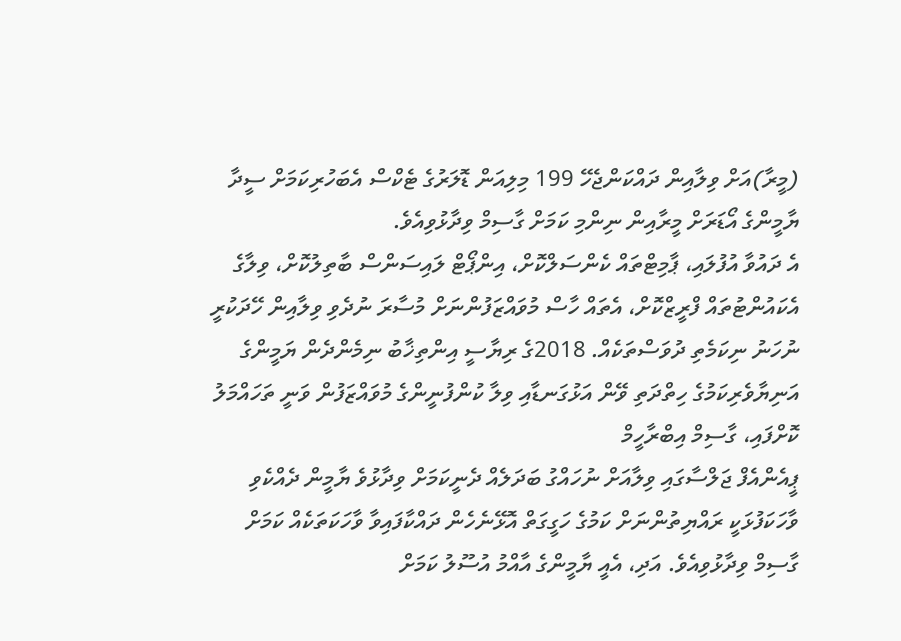(މީރާ)އަށް ވިލާއިން ދައްކަންޖެހޭ 199 މިލިއަން ޑޮލަރުގެ ޓެކްސް އެބަހުރިކަމަށް ސީދާ ޔާމީންގެ އޯޑަރަށް މީރާއިން ނިންމި ކަމަށް ގާސިމް ވިދާޅުވިއެވެ.
އެ ދައުވާ އުފުލައި، ޕާމިޓްތައް ކެންސަލްކޮށް، އިންޕޯޓް ލައިސަންސް ބާތިލުކޮށް، ވިލާގެ އެކައުންޓުތައް ފްރީޒްކޮށް، އެތައް ހާސް މުވައްޒަފުންނަށް މުސާރަ ނުދެވި ވިލާއިން ހޭދަކުރީ ނުހަނު ނިކަމެތި ދުވަސްތަކެއް. 2018ގެ ރިޔާސީ އިންތިޚާބު ނިމެންދެން ޔަމީންގެ އަނިޔާވެރިކަމުގެ ހިތްދަތި ވޭން އަޅުގަނޑާއި ވިލާ ކުންފުނީންގެ މުވައްޒަފުން ވަނީ ތަހައްމަލު ކޮށްފައި، ގާސިމް އިބްރާހީމް
ޕީއެންއެފް ޖަލްސާގައި ވިލާއަށް ނުހައްގު ބަދަލެއް ދެނީކަމަށް ވިދާޅުވެ ޔާމީން ދެއްކެވި ވާހަކަފުޅަކީ ރައްޔިތުންނަށް ކަމުގެ ހަގީގަތް އޮޅޭނެހެން ދައްކާފައިވާ ވާހަކަތަކެއް ކަމަށް ގާސިމް ވިދާޅުވިއެވެ. އަދި، އެއީ ޔާމީންގެ އާއްމު އުސޫލު ކަމަށް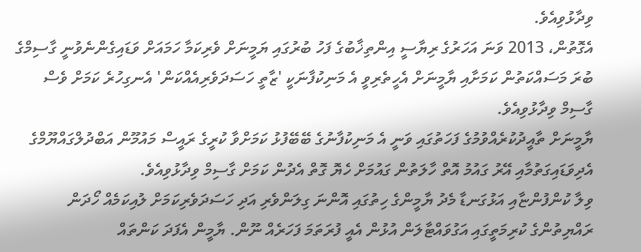ވިދާޅުވިއެވެ.
އެގޮތުން، 2013 ވަނަ އަހަރުގެ ރިޔާސީ އިންތިޚާބުގެ ފަހު ބުރުގައި ޔަމީނަށް ވެރިކަމާ ހަމައަށް ވަޑައިގެންނެވުނީ ގާސިމްގެ ބުރަ މަސައްކަތުން ކަމަށާއި ޔާމީނަށް އެހީތެރިވީ އެ މަނިކުފާނަކީ 'ޒާތީ ހަސަދަވެރިއެއްކަން' އެނގިހުރެ ކަމަށް ވެސް ގާސިމް ވިދާޅުވިއެވެ.
ޔާމީނަށް ތާއީދުކުރެއްވުމުގެ ފަހަތުގައި ވަނީ އެ މަނިކުފާނުގެ ބޭބޭފުޅު ކަމަށްވާ ކުރީގެ ރައީސް މައުމޫން އަބްދުލްގައްޔޫމްގެ އެދިވަޑައިގަތުމާއި އޭރު ގައުމު އޮތް ހާލަތުން ގައުމަށް ހެޔޮ ގޮތް އެދުން ކަމަށް ގާސިމް ވިދާޅުވިއެވެ.
ވިލާ ކުންފުންޏާއި އަޅުގަނޑާ މެދު ޔާމީންގެ ހިތުގައި އޮންނަ ގިލަންވެރި އަދި ހަސަދަވެރިކަމަށް ލުއިކަމެއް ހޯދަން ރައްޔިތުންގެ ކުރިމަތީގައި އަގުވައްޓާލަން އުޅުން އެއީ ފުރަތަމަ ފަހަރެއް ނޫން. ޔާމީން އެފަދަ ކަންތައް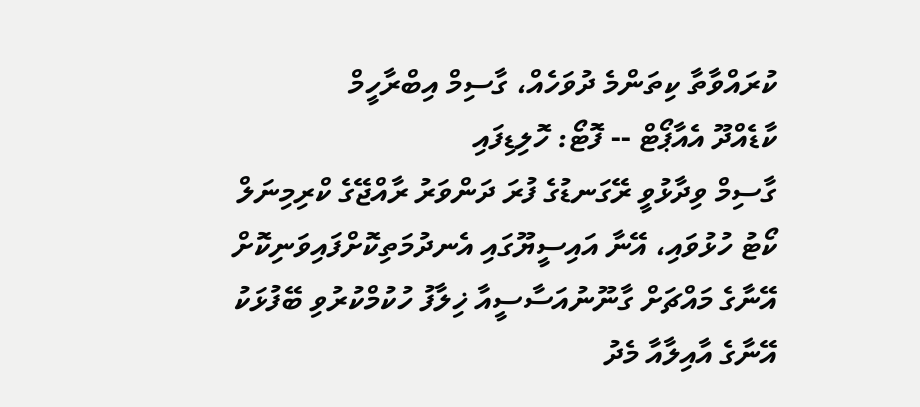ކުރައްވާތާ ކިތަންމެ ދުވަހެއް، ގާސިމް އިބްރާހީމް
ކާޑެއްދޫ އެއާޕޯޓް -- ފޮޓޯ: ހޮލިޑިފައި
ގާސިމް ވިދާޅުވީ ރޭގަނޑުގެ ފުރަ ދަންވަރު ރާއްޖޭގެ ކްރިމިނަލް ކޯޓު ހުޅުވައި، އޭނާ އައިސީޔޫގައި އެނދުމަތިކޮށްފައިވަނިކޮށް އޭނާގެ މައްޗަށް ގާނޫނުއަސާސީއާ ޚިލާފު ހުކުމްކުރުވި ބޭފުޅަކު އޭނާގެ އާއިލާއާ މެދު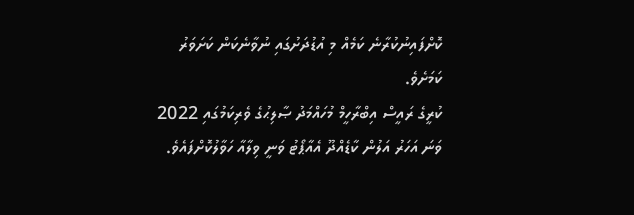ކޮށްފައިނުކުރާނެ ކަމެއް މި އުޑުދަށުގައި ނުވާނެކަން ކަށަވަރު ކަމަށެވެ.
ކުރީގެ ރައީސް އިބްރާހީމް މުހައްމަދު ޞާލިޙުގެ ވެރިކަމުގައި 2022 ވަނަ އަހަރު އަލުން ކާޑެއްދޫ އެއާޕޯޓު ވަނީ ވިލާއާ ހަވާލުކޮށްފައެވެ.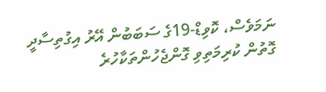ނަމަވެސް، ކޮވިޑް-19ގެ ސަބަބުން އޭރު އިގުތިސާދީ ގޮތުން ކުރިމަތިވި ގޮންޖެހުންތަކާހުރެ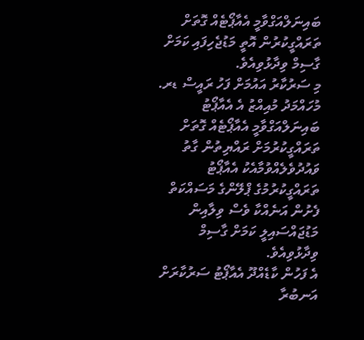ބައިނަލްއަގްވާމީ އެއާޕޯޓެއް ގޮތަށް ތަރައްގީކުރުން އޮތީ މަޑުޖެހިފައި ކަމަށް ގާސިމް ވިދާޅުވިއެވެ.
މި ސަރުކާރު އައުމަށް ފަހު ރައީސް ޑރ. މުހައްމަދު މުއިއްޒު އެ އެއާޕޯޓު ބައިނަލްއަގްވާމީ އެއާޕޯޓެއް ގޮތަށް ތަރައްގީކުރުމަށް ރައްޔިތުން ގާތު ވައުދުވެލެއްވުމާއެކު އެއާޕޯޓު ތަރައްގީކުރުމުގެ ޕްލޭންގެ މަސައްކަތް ފެށުން އަނެއްކާ ވެސް ވިލާއިން މަޑުޖައްސައިލީ ކަމަށް ގާސިމް ވިދާޅުވިއެވެ.
އެ ފަހުން ކާޑެއްދޫ އެއާޕޯޓު ސަރުކާރަށް އަނބުރާ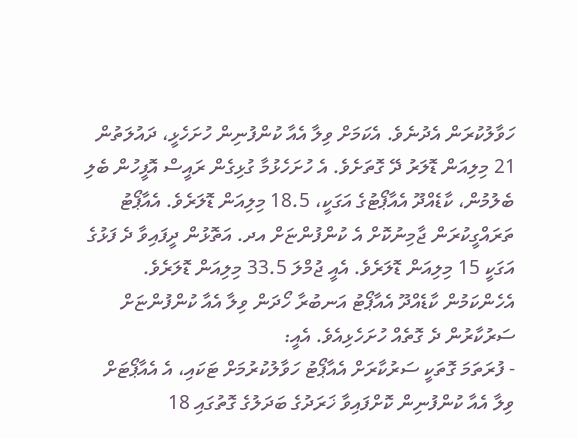ހަވާލުކުރަން އެދުނެވެ. އެކަމަށް ވިލާ އެއާ ކުންފުނިން ހުށަހެޅީ، ދައުލަތުން 21 މިލިއަން ޑޮލަރު ދޭ ގޮތަށެވެ. އެ ހުށަހެޅުމާ ގުޅިގެން ރައީސް އޮފީހުން ބެލި ބެލުމުން، ކާޑެއްދޫ އެއާޕޯޓުގެ އަގަކީ، 18.5 މިލިއަން ޑޮލަރެވެ. އެއާޕޯޓު ތަރައްގީކުރަން ޖާމިނުކޮށް އެ ކުންފުންޏަށް އދ. އަތޮޅުން ދީފައިވާ ދެ ފަޅުގެ އަގަކީ 15 މިލިއަން ޑޮލަރެވެ. އެއީ ޖުމްލަ 33.5 މިލިއަން ޑޮލަރެވެ.
އެހެންކަމުން ކާޑެއްދޫ އެއާޕޯޓު އަނބުރާ ހޯދަން ވިލާ އެއާ ކުންފުންޏަށް ސަރުކާރުން ދެ ގޮތެއް ހުށަހެޅިއެވެ. އެއީ:
- ފުރަތަމަ ގޮތަކީ ސަރުކާރަށް އެއާޕޯޓު ހަވާލުކުރުމަށް ޓަކައި، އެ އެއާޕޯޓަށް ވިލާ އެއާ ކުންފުނިން ކޮށްފައިވާ ޚަރަދުގެ ބަދަލުގެ ގޮތުގައި 18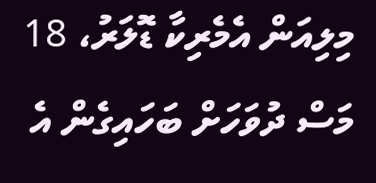މިލިއަން އެމެރިކާ ޑޮލަރު، 18 މަސް ދުވަހަށް ބަހައިގެން އެ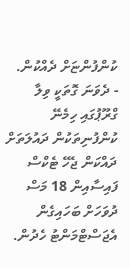ކުންފުންޏަށް ދެއްކުން.
- ދެވަނަ ގޮތަކީ ވިލާ ގްރޫޕުގައި ހިމެނޭ ކުންފުނިތަކުން ދައުލަތަށް ދައްކަން ޖެހޭ ޓެކްސް ފައިސާއިން 18 މަސް ދުވަހަށް ބަހައިގެން އެޖަސްޓްމަންޓު ހެދުން.